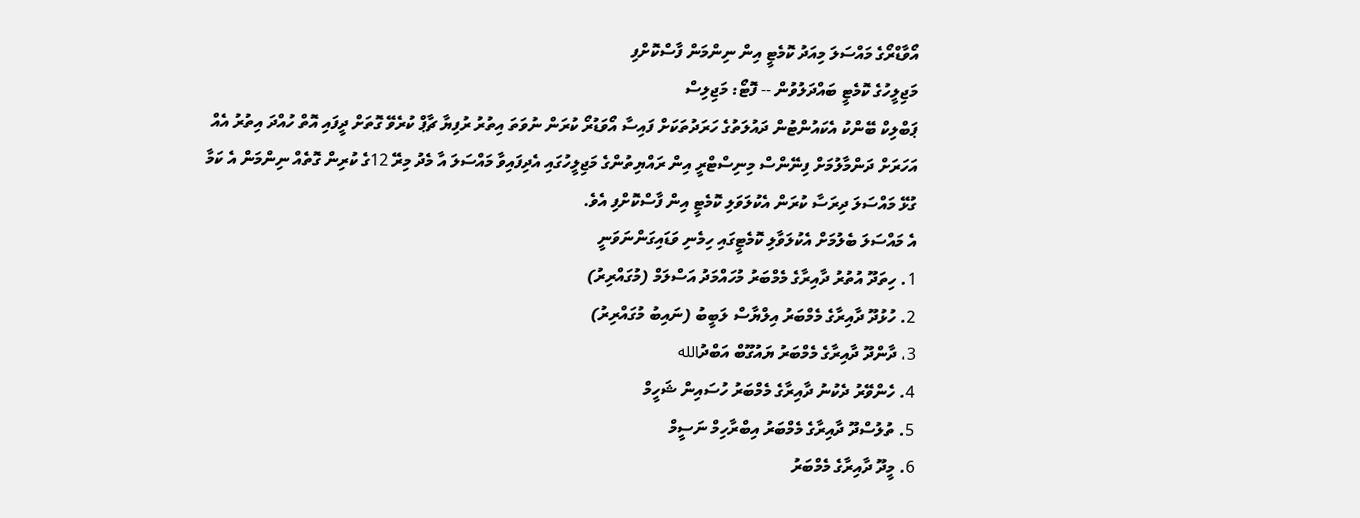އޯވާޑްރޯގެ މައްސަލަ މިއަދު ކޮމެޓީ އިން ނިންމަން ފާސްކޮށްފި
މަޖިލީހުގެ ކޮމެޓީ ބައްދަލުވުން -- ފޮޓޯ: މަޖިލިސް
ޕަބްލިކް ބޭންކު އެކައުންޓުން ދައުލަތުގެ ހަރަދުތަކަށް ފައިސާ އޯވަޑުރޯ ކުރަން ނުވަތަ އިތުރު ރުފިޔާ ޗާޕް ކުރެވޭ ގޮތަށް ދީފައި އޮތް ހުއްދަ އިތުރު އެއް އަހަރަށް ދަންމާލުމަށް ފިނޭންސް މިނިސްޓްރީ އިން ރައްޔިތުންގެ މަޖިލީހުގައި އެދިފައިވާ މައްސަލަ އާ މެދު މިރޭ 12ގެ ކުރިން ގޮތެއް ނިންމަން އެ ކަމާ ގުޅޭ މައްސަލަ ދިރަސާ ކުރަން އެކުލަވަލި ކޮމެޓީ އިން ފާސްކޮށްފި އެވެ.
އެ މައްސަލަ ބެލުމަށް އެކުލަވާލި ކޮމެޓީގައި ހިމެނި ވަޑައިގަންނަވަނީ
1. ހިތަދޫ އުތުރު ދާއިރާގެ މެމްބަރު މުހައްމަދު އަސްލަމް (މުގައްރިރު)
2. ހުޅުދޫ ދާއިރާގެ މެމްބަރު އިލްޔާސް ލަބީބު (ނައިބު މުގައްރިރު)
3، ދާންދޫ ދާއިރާގެ މެމްބަރު ޔައުގޫބް އަބްދުالله
4. ހެންވޭރު ދެކުނު ދާއިރާގެ މެމްބަރު ހުސައިން ޝަހީމް
5. ތުލުސްދޫ ދާއިރާގެ މެމްބަރު އިބްރާހިމް ނަސީމް
6. މީދޫ ދާއިރާގެ މެމްބަރު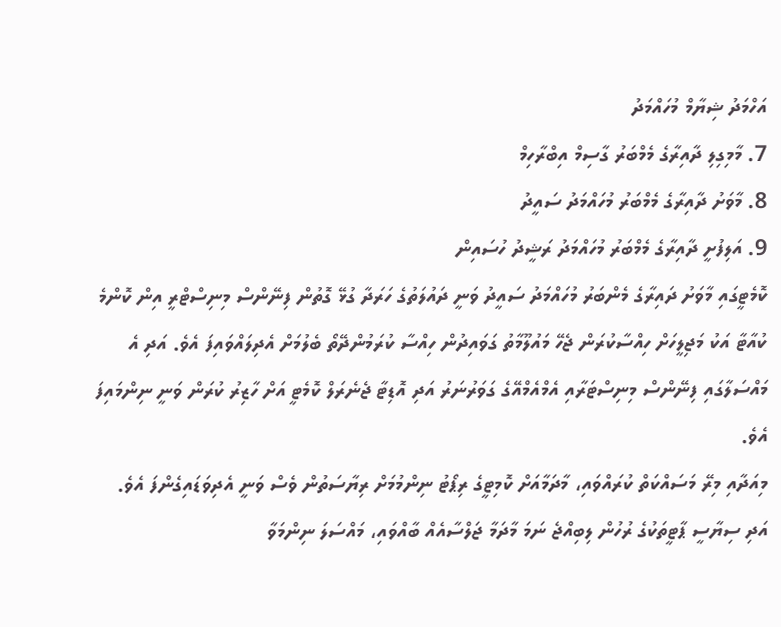އަހްމަދު ޝިޔާމް މުހައްމަދު
7. މާމިގިލި ދާއިރާގެ މެމްބަރު ގާސިމް އިބްރާހިމް
8. މާވަށު ދާއިރާގެ މެމްބަރު މުހައްމަދު ސައީދު
9. އަލިފުށީ ދާއިރާގެ މެމްބަރު މުހައްމަދު ރަޝީދު ހުސައިން
ކޮމެޓީގައި މާވަށު ދައިރާގެ މެންބަރު މުހައްމަދު ސައީދު ވަނީ ދައުލަތުގެ ހަރަދާ ގުޅޭ ގޮތުން ފިނޭންސް މިނިސްޓްރީ އިން ކޮންމެ ކުއާޓާ އަކު މަޖިލީހަށް ހިއްސާކުރަން ޖެހޭ މައުލޫމާތު ގަވައިދުން ހިއްސާ ކުރަމުންދޭތޯ ބެލުމަށް އެދިލައްވައިފަ އެވެ. އަދި އެ މައްސަލާގައި ފިނޭންސް މިނިސްޓަރާއި އެމްއެމްއޭގެ ގަވަރުނަރު އަދި އޮޑިޓާ ޖެނެރަލް ކޮމެޓީ އަށް ހާޒިރު ކުރަން ވަނީ ނިންމައިފަ އެވެ.
މިއަދާއި މިރޭ މަސައްކަތް ކުރައްވައި، މާދަމާއަށް ކޮމިޓީގެ ރިޕޯޓު ނިންމުމަށް ރިޔާސަތުން ވެސް ވަނީ އެދިވަޑައިގެންފަ އެވެ. އަދި ސިޔާސީ ޕާޓީތަކުގެ ރުހުން ލިބިއްޖެ ނަމަ މާދަމާ ޖަލްސާއެއް ބާއްވައި، މައްސަލަ ނިންމަވާ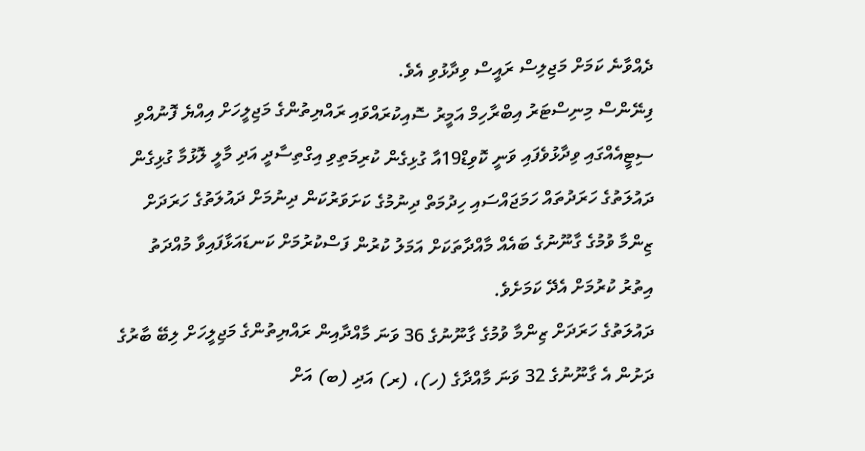ދެއްވާނެ ކަމަށް މަޖިލިސް ރައީސް ވިދާޅުވި އެވެ.
ފިނޭންސް މިނިސްޓަރު އިބްރާހިމް އަމީރު ސޮއިކުރައްވައި ރައްޔިތުންގެ މަޖިލީހަށް އިއްޔެ ފޮނުއްވި ސިޓީއެއްގައި ވިދާޅުވެފައި ވަނީ ކޮވިޑް19އާ ގުޅިގެން ކުރިމަތިވި އިގްތިސާދީ އަދި މާލީ ލޮޅުމާ ގުޅިގެން ދައުލަތުގެ ހަރަދުތައް ހަމަޖައްސައި ހިދުމަތް ދިނުމުގެ ކަށަވަރުކަން ދިނުމަށް ދައުލަތުގެ ހަރަދަށް ޒިންމާ ވުމުގެ ގާނޫނުގެ ބައެއް މާއްދާތަކަށް އަމަލު ކުރުން ފަސްކުރުމަށް ކަނޑައަޅާފައިވާ މުއްދަތު އިތުރު ކުރުމަށް އެދޭ ކަމަށެވެ.
ދައުލަތުގެ ހަރަދަށް ޒިންމާ ވުމުގެ ގާނޫނުގެ 36 ވަނަ މާއްދާއިން ރައްޔިތުންގެ މަޖިލީހަށް ލިބޭ ބާރުގެ ދަށުން އެ ގާނޫނުގެ 32 ވަނަ މާއްދާގެ (ހ)، (ރ) އަދި (ބ) އަށް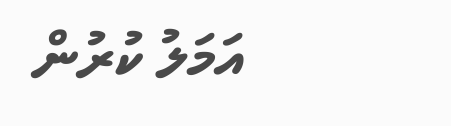އަމަލު ކުރުން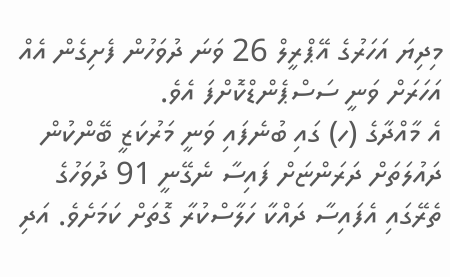މިދިޔަ އަހަރުގެ އޭޕްރީލް 26 ވަނަ ދުވަހުން ފެށިގެން އެއް އަހަރަށް ވަނީ ސަސްޕެންޑްކޮށްފަ އެވެ.
އެ މާއްދާގެ (ހ) ގައި ބުނެފައި ވަނީ މަރުކަޒީ ބޭންކުން ދައުލަތަށް ދަރަންޏަށް ފައިސާ ނެގޭނީ 91 ދުވަހުގެ ތެރޭގައި އެފައިސާ ދައްކާ ހަލާސްކުރާ ގޮތަށް ކަމަށެވެ. އަދި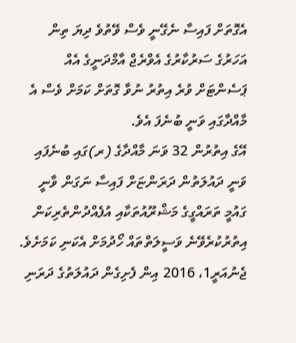އެގޮތަށް ފައިސާ ނެގޭނީ ވެސް ވޭތުވެ ދިޔަ ތިން އަހަރުގެ ސަރުކާރުގެ އެވްރެޖް އާމްދަނީގެ އެއް ޕަސެންޓަށް ވުރެ އިތުރު ނުވާ ގޮތަށް ކަމަށް ވެސް އެ މާއްދާގައި ވަނީ ބުނެފަ އެވެ.
އޭގެ އިތުރުން 32 ވަނަ މާއްދާގެ (ރ)ގައި ބުނެފައި ވަނީ ދައުލަތުން ދަރަންޏަށް ފައިސާ ނަގަން ވާނީ ގައުމީ ތަރައްގީގެ މަޝްރޫއުތަކާއި އުފެއްދުންތެރިކަން އިތުރުކުރެވޭނެ ވަސީލަތްތައް ހޯދުމަށް އެކަނި ކަމަށެވެ. ޖެނުއަރީ1، 2016 އިން ފެށިގެން ދައުލަތުގެ ދަރަނި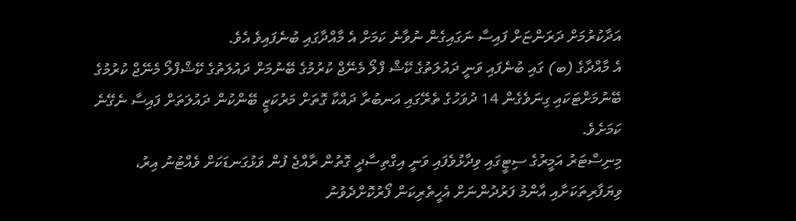އަދާކުރުމަށް ދަރަންޏަށް ފައިސާ ނަގައިގެން ނުވާނެ ކަމަށް އެ މާއްދާގައި ބުނެފައިވެ އެވެ.
އެ މާއްދާގެ (ބ) ގައި ބުނެފައި ވަނީ ދައުލަތުގެ ކޭޝް ފްލޯ މެނޭޖް ކުރުމުގެ ބޭނުމަށް ދައުލަތުގެ ކޭޝްފްލޯ މެނޭޖް ކުރުމުގެ ބޭނުމަށްޓަކައި ގިނަވެގެން 14 ދުވަހުގެ ތެރޭގައި އަނބުރާ ދައްކާ ގޮތަށް މަރުކަޒީ ބޭންކުން ދައުލަތަށް ފައިސާ ނެގޭނެ ކަމަށެވެ.
މިނިސްޓަރު އަމީރުގެ ސިޓީގައި ވިދާޅުވެފައި ވަނީ އިގްތިސާދީ ގޮތުން ރާއްޖެ ފުން ވަޅުގަނޑަކަށް ވެއްޓުނު އިރު، ވިޔަފާރިތަކަށާއި އާންމު ފަރުދުންނަށް އެހީތެރިކަން ފޯރުކޮށްދެވުނު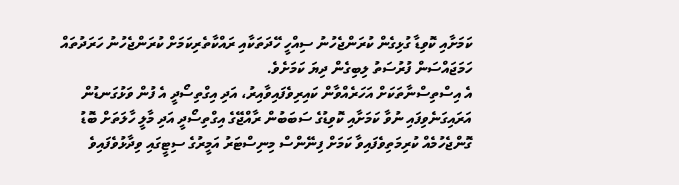ކަމަށާއި ކޮވިޑާ ގުޅިގެން ކުރަންޖެހުނު ސިއްހީ ހޭދަތަކާއި ރައްކާތެރިކަމަށް ކުރަންޖެހުނު ހަރަދުތައް ހަމަޖައްސަން ފުރުސަތު ލިބިގެން ދިޔަ ކަމަށެވެ.
އެ އިސްތިސްނާތަކަށް އަހަރެއްވާން ކައިރިވެފައިވާއިރު، އަދި އިގްތިސޯދީ އެ ފުން ވަޅުގަނޑުން އަރައިގަނެވިފައި ނުވާ ކަމަށާއި ކޮވިޑުގެ ސަބަބުން ރާއްޖޭގެ އިގްތިސޯދީ އަދި މާލީ ހާލަތަށް ބޮޑު ގޮންޖެހުމެއް ކުރިމަތިވެފައިވާ ކަމަށް ފިނޭންސް މިނިސްޓަރު އަމީރުގެ ސިޓީގައި ވިދާޅުވެފައިވެ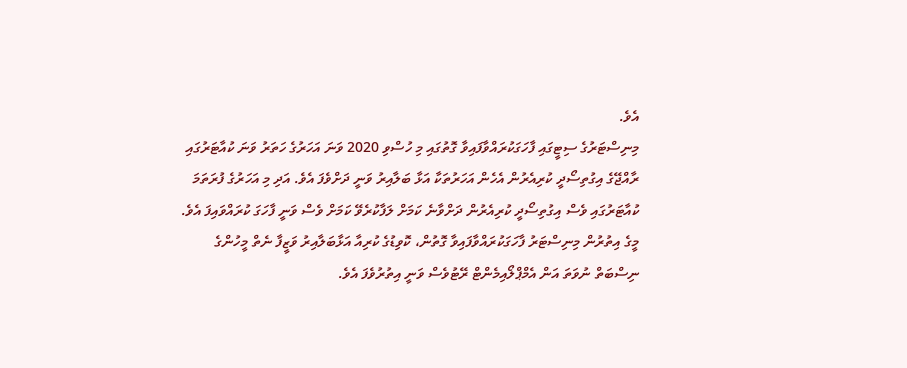އެވެ.
މިނިސްޓަރުގެ ސިޓީގައި ފާހަގަކުރައްވާފައިވާ ގޮތުގައި މި ހުސްވި 2020 ވަނަ އަހަރުގެ ހަތަރު ވަނަ ކުއާޓަރުގައި ރާއްޖޭގެ އިގުތިސޯދީ ކުރިއެރުން އެހެން އަހަރުތަކާ އަޅާ ބަލާއިރު ވަނީ ދަށްވެފަ އެވެ. އަދި މި އަހަރުގެ ފުރަތަމަ ކުއާޓަރުގައި ވެސް އިގުތިސޯދީ ކުރިއެރުން ދަށްވާނެ ކަމަށް ލަފާކުރެވޭ ކަމަށް ވެސް ވަނީ ފާހަގަ ކުރައްވައިފަ އެވެ.
މީގެ އިތުރުން މިނިސްޓަރު ފާހަގަކުރައްވާފައިވާ ގޮތުން، ކޮވިޑުގެ ކުރިއާ އަޅާބަލާއިރު ވަޒީފާ ނެތް މީހުންގެ ނިސްބަތް ނުވަތަ އަން އެމްޕްލޯއިމެންޓް ރޭޓުވެސް ވަނީ އިތުރުވެފަ އެވެ.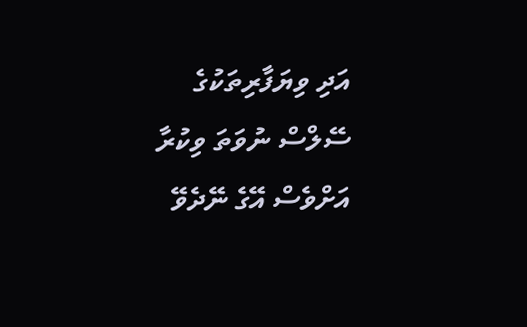އަދި ވިޔަފާރިތަކުގެ ސޭލްސް ނުވަތަ ވިކުރާ އަށްވެސް އޭގެ ނޭދެވޭ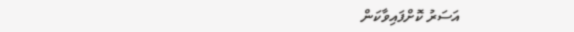އަސަރު ކޮށްފައިވާކަން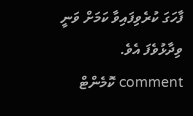ފާހަގަ ކުރެވިފައިވާ ކަމަށް ވަނީ ވިދާޅުވެފަ އެވެ.
comment ކޮމެންޓް